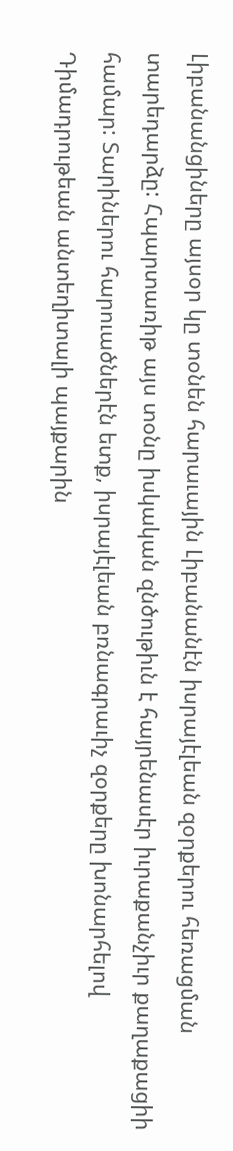Լիբանանցիները այսօր կը տօնեն հարաւային Լիբանանէն իսրայէլեան զօրքերու հեռացման տարեդարձը: Հպարտառիթ այս տօնը իսկական զնծութիւն է հայրենասէր իւրաքանչիւր քաղաքացիի համար: Տարիներու հարուածներէն ետք, իսրայէլեան բռնագրաւիչ զօրքերը խոնարհելով Դիմադրութեան անտեղիտալի պայքարին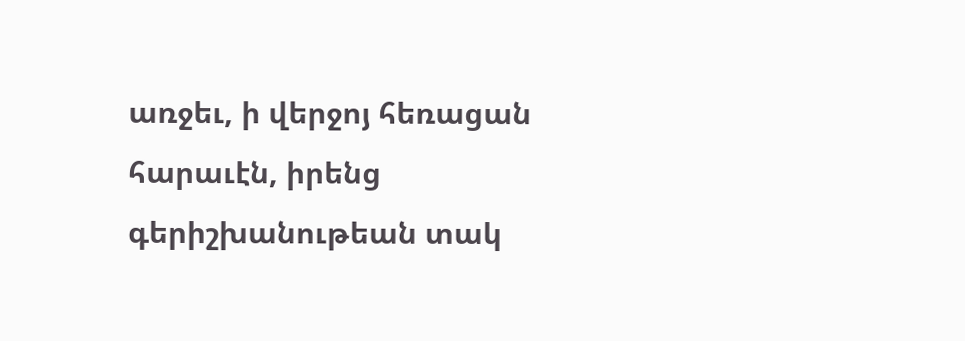առջեւ, ի վերջոյ հեռացան հարաւէն, իրենց գերիշխանութեան տակ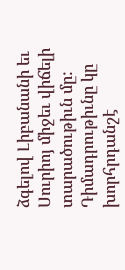ձգելով Լիբանանի եւ Սուրիոյ միջեւ վիճելի տարածութիւն մը:
Դիմադրութիւնը կը խորհրդանշէ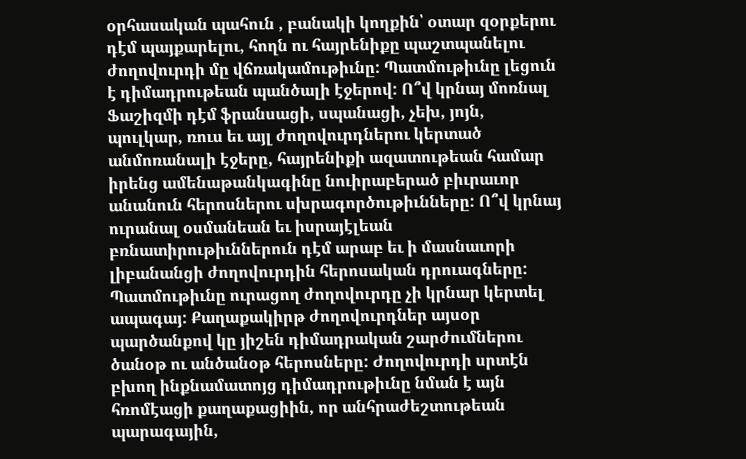օրհասական պահուն , բանակի կողքին՝ օտար զօրքերու դէմ պայքարելու, հողն ու հայրենիքը պաշտպանելու ժողովուրդի մը վճռակամութիւնը: Պատմութիւնը լեցուն է դիմադրութեան պանծալի էջերով: Ո՞վ կրնայ մոռնալ Ֆաշիզմի դէմ ֆրանսացի, սպանացի, չեխ, յոյն, պուլկար, ռուս եւ այլ ժողովուրդներու կերտած անմոռանալի էջերը, հայրենիքի ազատութեան համար իրենց ամենաթանկագինը նուիրաբերած բիւրաւոր անանուն հերոսներու սխրագործութիւնները: Ո՞վ կրնայ ուրանալ օսմանեան եւ իսրայէլեան բռնատիրութիւններուն դէմ արաբ եւ ի մասնաւորի լիբանանցի ժողովուրդին հերոսական դրուագները: Պատմութիւնը ուրացող ժողովուրդը չի կրնար կերտել ապագայ: Քաղաքակիրթ ժողովուրդներ այսօր պարծանքով կը յիշեն դիմադրական շարժումներու ծանօթ ու անծանօթ հերոսները: Ժողովուրդի սրտէն բխող ինքնամատոյց դիմադրութիւնը նման է այն հռոմէացի քաղաքացիին, որ անհրաժեշտութեան պարագային,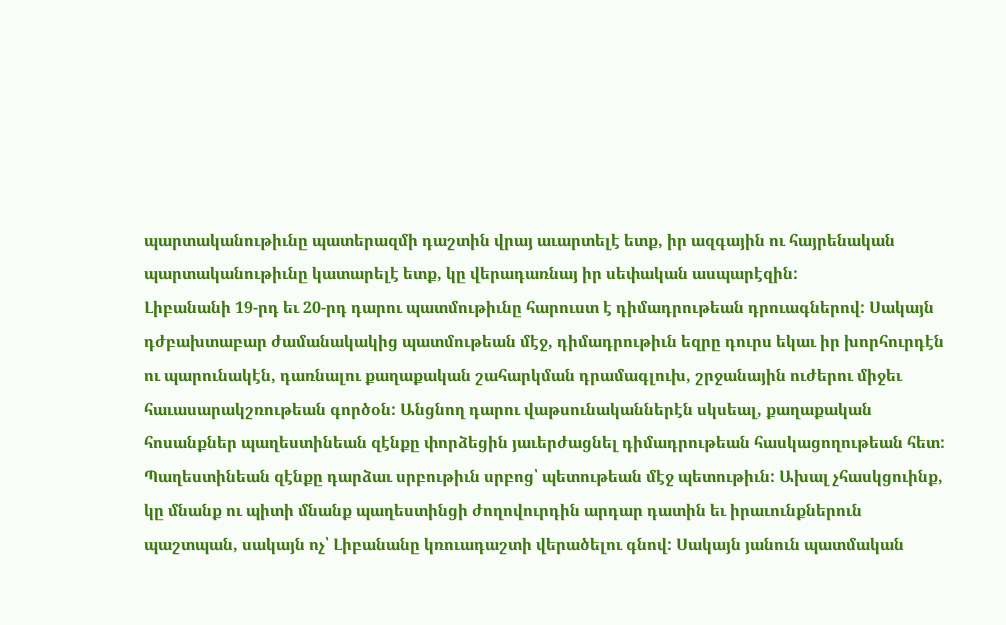պարտականութիւնը պատերազմի դաշտին վրայ աւարտելէ ետք, իր ազգային ու հայրենական պարտականութիւնը կատարելէ ետք, կը վերադառնայ իր սեփական ասպարէզին:
Լիբանանի 19-րդ եւ 20-րդ դարու պատմութիւնը հարուստ է դիմադրութեան դրուագներով: Սակայն դժբախտաբար ժամանակակից պատմութեան մէջ, դիմադրութիւն եզրը դուրս եկաւ իր խորհուրդէն ու պարունակէն, դառնալու քաղաքական շահարկման դրամագլուխ, շրջանային ուժերու միջեւ հաւասարակշռութեան գործօն: Անցնող դարու վաթսունականներէն սկսեալ, քաղաքական հոսանքներ պաղեստինեան զէնքը փորձեցին յաւերժացնել դիմադրութեան հասկացողութեան հետ: Պաղեստինեան զէնքը դարձաւ սրբութիւն սրբոց՝ պետութեան մէջ պետութիւն: Ախալ չհասկցուինք, կը մնանք ու պիտի մնանք պաղեստինցի ժողովուրդին արդար դատին եւ իրաւունքներուն պաշտպան, սակայն ոչ՝ Լիբանանը կռուադաշտի վերածելու գնով: Սակայն յանուն պատմական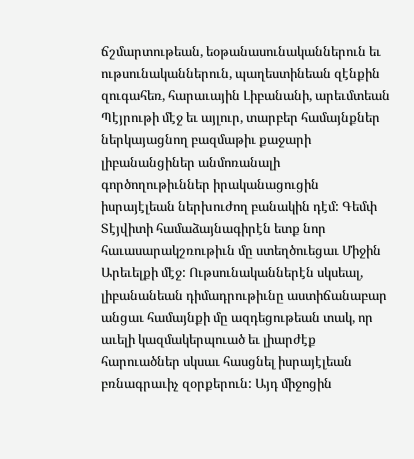ճշմարտութեան, եօթանասունականներուն եւ ութսունականներուն, պաղեստինեան զէնքին զուգահեռ, հարաւային Լիբանանի, արեւմտեան Պէյրութի մէջ եւ այլուր, տարբեր համայնքներ ներկայացնող բազմաթիւ քաջարի լիբանանցիներ անմոռանալի գործողութիւններ իրականացուցին իսրայէլեան ներխուժող բանակին դէմ: Գեմփ Տէյվիտի համաձայնագիրէն ետք նոր հաւասարակշռութիւն մը ստեղծուեցաւ Միջին Արեւելքի մէջ: Ութսունականներէն սկսեալ, լիբանանեան դիմադրութիւնը աստիճանաբար անցաւ համայնքի մը ազդեցութեան տակ, որ աւելի կազմակերպուած եւ լիարժէք հարուածներ սկսաւ հասցնել իսրայէլեան բռնագրաւիչ զօրքերուն: Այդ միջոցին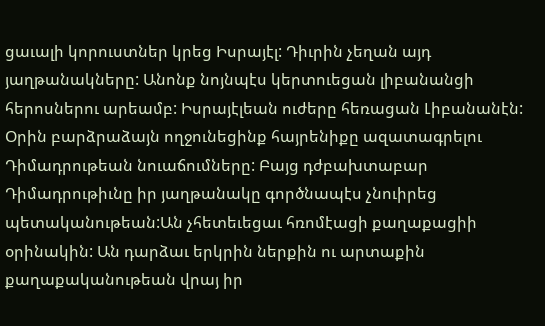ցաւալի կորուստներ կրեց Իսրայէլ: Դիւրին չեղան այդ յաղթանակները: Անոնք նոյնպէս կերտուեցան լիբանանցի հերոսներու արեամբ: Իսրայէլեան ուժերը հեռացան Լիբանանէն: Օրին բարձրաձայն ողջունեցինք հայրենիքը ազատագրելու Դիմադրութեան նուաճումները: Բայց դժբախտաբար Դիմադրութիւնը իր յաղթանակը գործնապէս չնուիրեց պետականութեան:Ան չհետեւեցաւ հռոմէացի քաղաքացիի օրինակին: Ան դարձաւ երկրին ներքին ու արտաքին քաղաքականութեան վրայ իր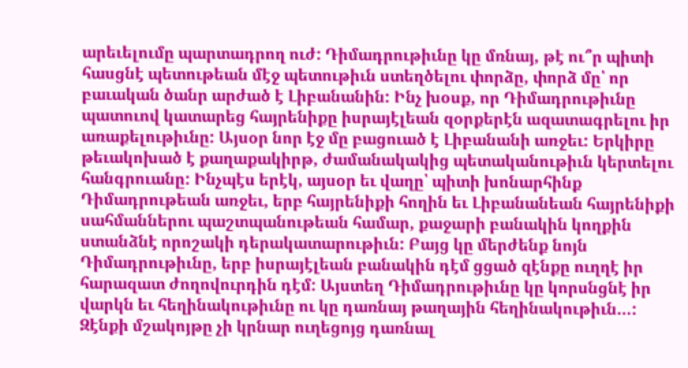արեւելումը պարտադրող ուժ: Դիմադրութիւնը կը մռնայ, թէ ու՞ր պիտի հասցնէ պետութեան մէջ պետութիւն ստեղծելու փորձը, փորձ մը՝ որ բաւական ծանր արժած է Լիբանանին: Ինչ խօսք, որ Դիմադրութիւնը պատուով կատարեց հայրենիքը իսրայէլեան զօրքերէն ազատագրելու իր առաքելութիւնը: Այսօր նոր էջ մը բացուած է Լիբանանի առջեւ: Երկիրը թեւակոխած է քաղաքակիրթ, ժամանակակից պետականութիւն կերտելու հանգրուանը: Ինչպէս երէկ, այսօր եւ վաղը՝ պիտի խոնարհինք Դիմադրութեան առջեւ, երբ հայրենիքի հողին եւ Լիբանանեան հայրենիքի սահմաններու պաշտպանութեան համար, քաջարի բանակին կողքին ստանձնէ որոշակի դերակատարութիւն: Բայց կը մերժենք նոյն Դիմադրութիւնը, երբ իսրայէլեան բանակին դէմ ցցած զէնքը ուղղէ իր հարազատ ժողովուրդին դէմ: Այստեղ Դիմադրութիւնը կը կորսնցնէ իր վարկն եւ հեղինակութիւնը ու կը դառնայ թաղային հեղինակութիւն…: Զէնքի մշակոյթը չի կրնար ուղեցոյց դառնալ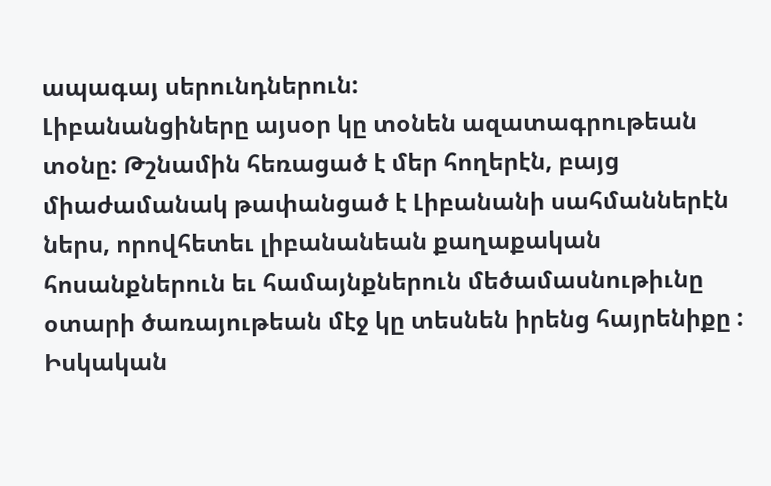ապագայ սերունդներուն:
Լիբանանցիները այսօր կը տօնեն ազատագրութեան տօնը: Թշնամին հեռացած է մեր հողերէն, բայց միաժամանակ թափանցած է Լիբանանի սահմաններէն ներս, որովհետեւ լիբանանեան քաղաքական հոսանքներուն եւ համայնքներուն մեծամասնութիւնը օտարի ծառայութեան մէջ կը տեսնեն իրենց հայրենիքը : Իսկական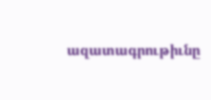ազատագրութիւնը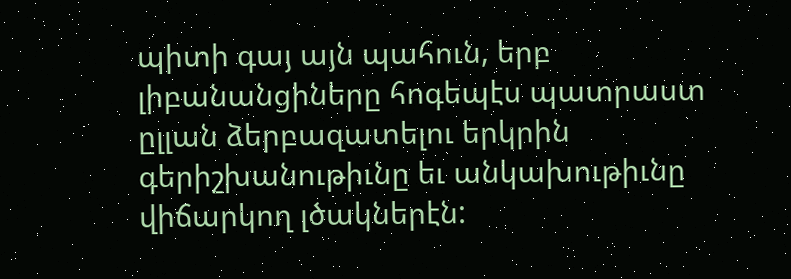պիտի գայ այն պահուն, երբ լիբանանցիները հոգեպէս պատրաստ ըլլան ձերբազատելու երկրին գերիշխանութիւնը եւ անկախութիւնը վիճարկող լծակներէն: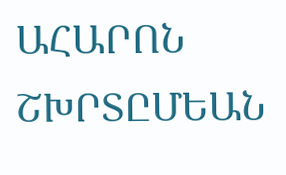ԱՀԱՐՈՆ ՇԽՐՏԸՄԵԱՆ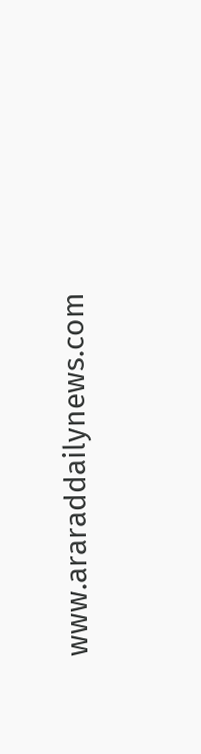www.araraddailynews.com